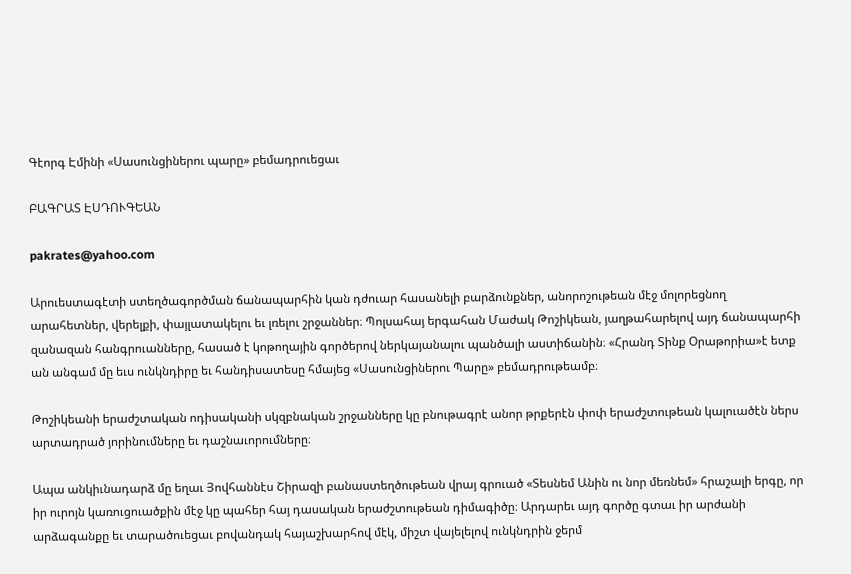Գէորգ Էմինի «Սասունցիներու պարը» բեմադրուեցաւ

ԲԱԳՐԱՏ ԷՍԴՈՒԳԵԱՆ

pakrates@yahoo.com

Արուեստագէտի ստեղծագործման ճանապարհին կան դժուար հասանելի բարձունքներ, անորոշութեան մէջ մոլորեցնող արահետներ, վերելքի, փայլատակելու եւ լռելու շրջաններ։ Պոլսահայ երգահան Մաժակ Թոշիկեան, յաղթահարելով այդ ճանապարհի զանազան հանգրուանները, հասած է կոթողային գործերով ներկայանալու պանծալի աստիճանին։ «Հրանդ Տինք Օրաթորիա»է ետք ան անգամ մը եւս ունկնդիրը եւ հանդիսատեսը հմայեց «Սասունցիներու Պարը» բեմադրութեամբ։

Թոշիկեանի երաժշտական ոդիսականի սկզբնական շրջանները կը բնութագրէ անոր թրքերէն փոփ երաժշտութեան կալուածէն ներս արտադրած յորինումները եւ դաշնաւորումները։

Ապա անկիւնադարձ մը եղաւ Յովհաննէս Շիրազի բանաստեղծութեան վրայ գրուած «Տեսնեմ Անին ու նոր մեռնեմ» հրաշալի երգը, որ իր ուրոյն կառուցուածքին մէջ կը պահեր հայ դասական երաժշտութեան դիմագիծը։ Արդարեւ այդ գործը գտաւ իր արժանի արձագանքը եւ տարածուեցաւ բովանդակ հայաշխարհով մէկ, միշտ վայելելով ունկնդրին ջերմ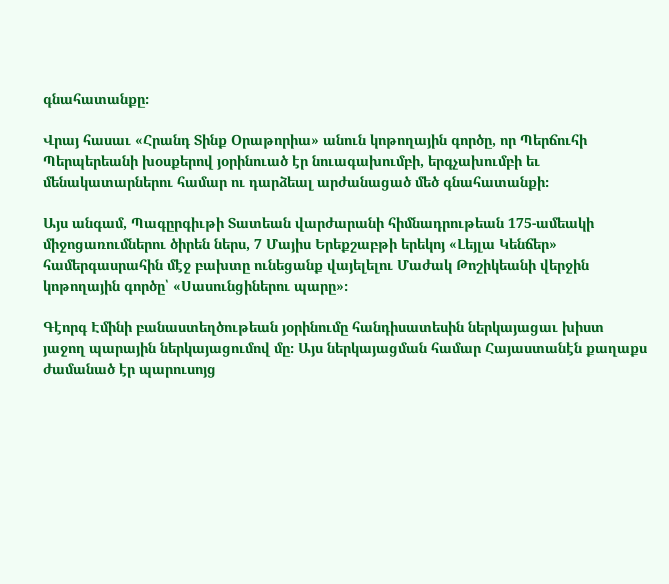գնահատանքը։

Վրայ հասաւ «Հրանդ Տինք Օրաթորիա» անուն կոթողային գործը, որ Պերճուհի Պերպերեանի խօսքերով յօրինուած էր նուագախումբի, երգչախումբի եւ մենակատարներու համար ու դարձեալ արժանացած մեծ գնահատանքի։

Այս անգամ, Պագըրգիւթի Տատեան վարժարանի հիմնադրութեան 175-ամեակի միջոցառումներու ծիրեն ներս, 7 Մայիս Երեքշաբթի երեկոյ «Լեյլա Կենճեր» համերգասրահին մէջ բախտը ունեցանք վայելելու Մաժակ Թոշիկեանի վերջին կոթողային գործը՝ «Սասունցիներու պարը»։

Գէորգ Էմինի բանաստեղծութեան յօրինումը հանդիսատեսին ներկայացաւ խիստ յաջող պարային ներկայացումով մը։ Այս ներկայացման համար Հայաստանէն քաղաքս ժամանած էր պարուսոյց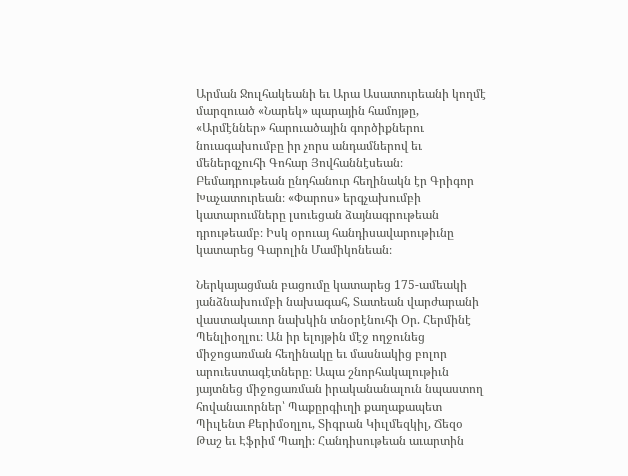Արման Ջուլհակեանի եւ Արա Ասատուրեանի կողմէ մարզուած «Նարեկ» պարային համոյթը, «Արմէններ» հարուածային գործիքներու նուագախումբը իր չորս անդամներով եւ մեներգչուհի Գոհար Յովհաննէսեան։ Բեմադրութեան ընդհանուր հեղինակն էր Գրիգոր Խաչատուրեան։ «Փարոս» երգչախումբի կատարումները լսուեցան ձայնագրութեան դրութեամբ։ Իսկ օրուայ հանդիսավարութիւնը կատարեց Գարոլին Մամիկոնեան։

Ներկայացման բացումը կատարեց 175-ամեակի յանձնախումբի նախագահ, Տատեան վարժարանի վաստակաւոր նախկին տնօրէնուհի Օր. Հերմինէ Պենլիօղլու։ Ան իր ելոյթին մէջ ողջունեց միջոցառման հեղինակը եւ մասնակից բոլոր արուեստագէտները։ Ապա շնորհակալութիւն յայտնեց միջոցառման իրականանալուն նպաստող հովանաւորներ՝ Պաքըրգիւղի քաղաքապետ Պիւլենտ Քերիմօղլու, Տիգրան Կիւլմեզկիլ, Ճեզօ Թաշ եւ Էֆրիմ Պաղի։ Հանդիսութեան աւարտին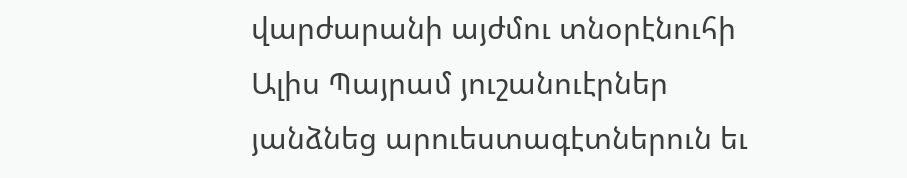վարժարանի այժմու տնօրէնուհի Ալիս Պայրամ յուշանուէրներ յանձնեց արուեստագէտներուն եւ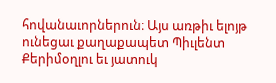հովանաւորներուն։ Այս առթիւ ելոյթ ունեցաւ քաղաքապետ Պիւլենտ Քերիմօղլու եւ յատուկ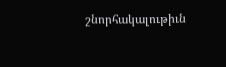շնորհակալութիւն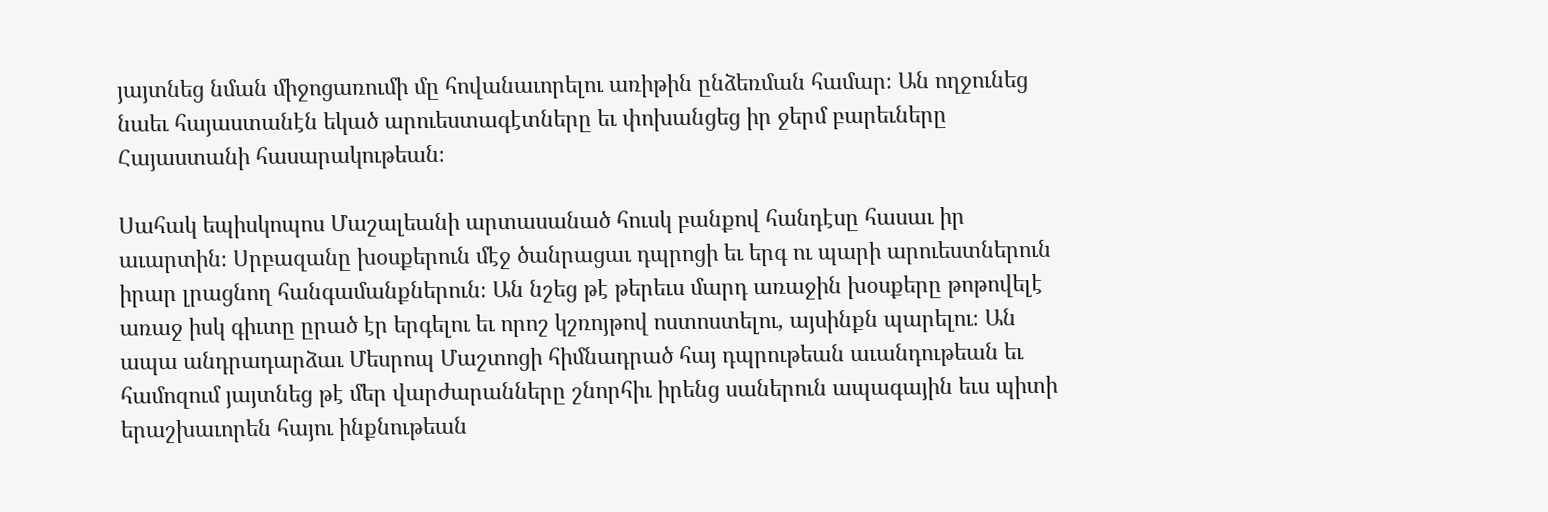յայտնեց նման միջոցառումի մը հովանաւորելու առիթին ընձեռման համար։ Ան ողջունեց նաեւ հայաստանէն եկած արուեստագէտները եւ փոխանցեց իր ջերմ բարեւները Հայաստանի հասարակութեան։

Սահակ եպիսկոպոս Մաշալեանի արտասանած հուսկ բանքով հանդէսը հասաւ իր աւարտին։ Սրբազանը խօսքերուն մէջ ծանրացաւ դպրոցի եւ երգ ու պարի արուեստներուն իրար լրացնող հանգամանքներուն։ Ան նշեց թէ թերեւս մարդ առաջին խօսքերը թոթովելէ առաջ իսկ գիւտը ըրած էր երգելու եւ որոշ կշռոյթով ոստոստելու, այսինքն պարելու։ Ան ապա անդրադարձաւ Մեսրոպ Մաշտոցի հիմնադրած հայ դպրութեան աւանդութեան եւ համոզում յայտնեց թէ մեր վարժարանները շնորհիւ իրենց սաներուն ապագային եւս պիտի երաշխաւորեն հայու ինքնութեան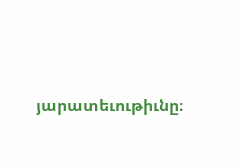յարատեւութիւնը։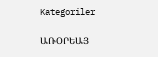Kategoriler

ԱՌՕՐԵԱՅ